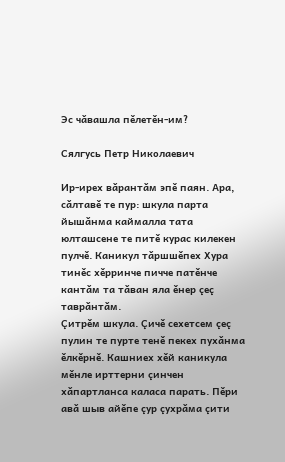Эс чǎвашла пěлетěн-им?

Сялгусь Петр Николаевич

Ир-ирех вǎрантǎм эпě паян. Ара, сǎлтавě те пур: шкула парта йышǎнма каймалла тата юлташсене те питě курас килекен пулчě. Каникул тǎршшěпех Хура тинěс хěрринче пичче патěнче кантǎм та тǎван яла ěнер çеç таврǎнтǎм.
Çитрěм шкула. Çичě сехетсем çеç пулин те пурте тенě пекех пухǎнма ěлкěрнě. Кашниех хěй каникула мěнле ирттерни çинчен хǎпартланса каласа парать. Пěри авǎ шыв айěпе çур çухрǎма çити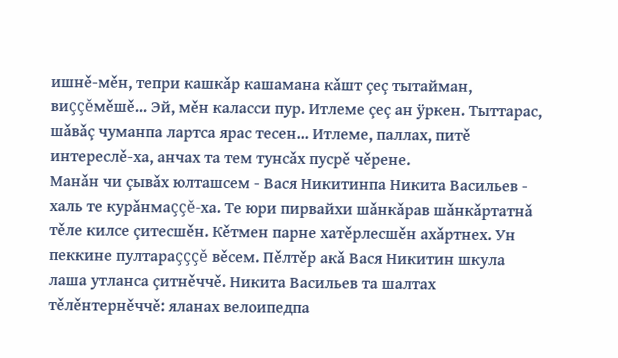ишнě-мěн, тепри кашкǎр кашамана кǎшт çеç тытайман, виççěмěшě... Эй, мěн каласси пур. Итлеме çеç ан ÿркен. Тыттарас, шǎвǎç чуманпа лартса ярас тесен... Итлеме, паллах, питě интереслě-ха, анчах та тем тунсǎх пусрě чěрене.
Манǎн чи çывǎх юлташсем - Вася Никитинпа Никита Васильев - халь те курǎнмаççě-ха. Те юри пирвайхи шǎнкǎрав шǎнкǎртатнǎ тěле килсе çитесшěн. Кěтмен парне хатěрлесшěн ахǎртнех. Ун пеккине пултараçççě вěсем. Пěлтěр акǎ Вася Никитин шкула лаша утланса çитнěччě. Никита Васильев та шалтах тěлěнтернěччě: яланах велоипедпа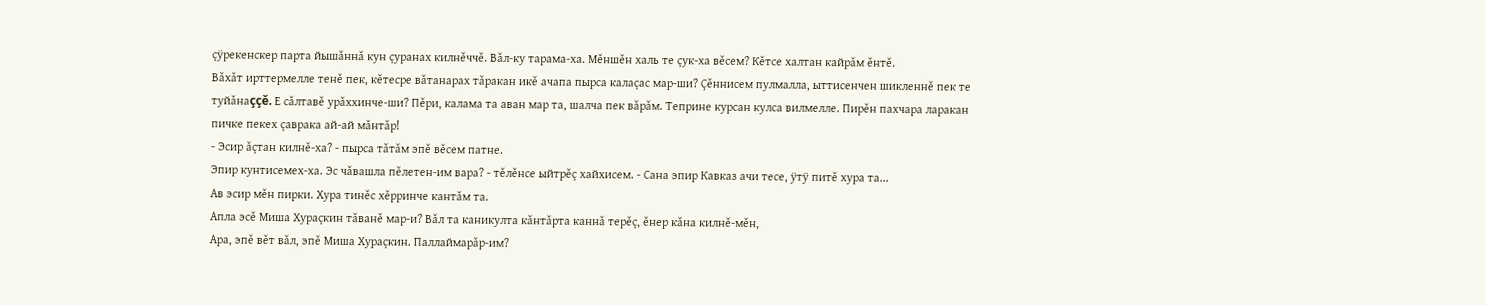çÿрекенскер парта йышǎннǎ кун çуранах килнěччě. Вǎл-ку тарама-ха. Мěншěн халь те çук-ха вěсем? Кěтсе халтан кайрǎм ěнтě.
Вǎхǎт ирттермелле тенě пек, кěтесре вǎтанарах тǎракан икě ачапа пырса калаçас мар-ши? Çěннисем пулмалла, ыттисенчен шикленнě пек те туйǎнаççě. Е сǎлтавě урǎххинче-ши? Пěри, калама та аван мар та, шалча пек вǎрǎм. Теприне курсан кулса вилмелле. Пирěн пахчара ларакан пичке пекех çаврака ай-ай мǎнтǎр!
- Эсир ǎçтан килнě-ха? - пырса тǎтǎм эпě вěсем патне.
Эпир кунтисемех-ха. Эс чǎвашла пěлетен-им вара? - тěлěнсе ыйтрěç хайхисем. - Сана эпир Кавказ ачи тесе, ÿтÿ питě хура та...
Ав эсир мěн пирки. Хура тинěс хěрринче кантǎм та.
Апла эсě Миша Хураçкин тǎванě мар-и? Вǎл та каникулта кǎнтǎрта каннǎ терěç, ěнер кǎна килнě-мěн,
Ара, эпě вěт вǎл, эпě Миша Хураçкин. Паллаймарǎр-им?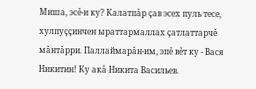Миша, эсě-и ку? Калатпǎр çав эсех пуль тесе, хулпуççинчен ыраттармаллах çатлаттарчě мǎнтǎрри. Паллаймарǎн-им, эпě вěт ку - Вася Никитин! Ку акǎ Никита Васильев.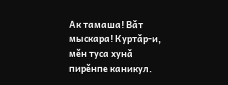Ак тамаша! Вǎт мыскара! Куртǎр-и, мěн туса хунǎ пирěнпе каникул.